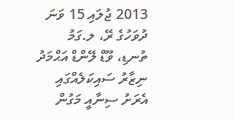2013 ޖުލައި 15 ވަނަ ދުވަހުގެ ރޭ، ލ.ގަމު ތުނޑި، ވޫޑް ލޭންޑް އަޙްމަދު ނިޒާރު ސައިކަލެއްގައި އެރަށު ސިނާއީ މަގުން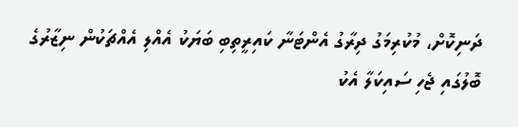ދަނިކޮށް، މުކުރިމަގު ދިރާގު އެންޓަނާ ކައިރީތިބި ބަޔަކު އެއްލި އެއްޗަކުން ނިޒާރުގެ ބޮލުގައި ޖެހި ސައިކަލާ އެކު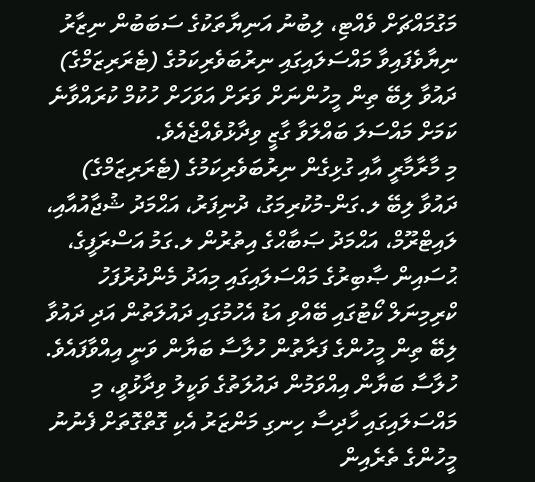މަގުމައްޗަށް ވެއްޓި، ލިބުނު އަނިޔާތަކުގެ ސަބަބުން ނިޒާރު ނިޔާވެފައިވާ މައްސަލައިގައި ނިރުބަވެރިކަމުގެ (ޓެރަރިޒަމްގެ) ދައުވާ ލިބޭ ތިން މީހުންނަށް ވަރަށް އަވަހަށް ހުކުމް ކުރައްވާނެ ކަމަށް މައްސަލަ ބައްލަވާ ގާޒީ ވިދާޅުވެއްޖެއެވެ.
މި މާރާމާރީ އާއި ގުޅިގެން ނިރުބަވެރިކަމުގެ (ޓެރަރިޒަމްގެ) ދައުވާ ލިބޭ ލ.ގަން-މުކުރިމަގު، ދުނިފަރު، އަޙްމަދު ޝުޖާއުއާއި، ލައިޓްރޫމް، އަޙްމަދު ޞަބާޙްގެ އިތުރުން ލ.ގަމު އަސްރަފީގެ، ޙުސައިން ޞާބިރުގެ މައްސަލައިގައި މިއަދު މެންދުރުފަހު ކްރިމިނަލް ކޯޓުގައި ބޭއްވި އަޑު އެހުމުގައި ދައުލަތުން އަދި ދައުވާ ލިބޭ ތިން މީހުންގެ ފަރާތުން ހުލާސާ ބަޔާން ވަނީ އިއްވާފައެވެ.
ހުލާސާ ބަޔާން އިއްވަމުން ދައުލަތުގެ ވަކީލު ވިދާޅުވީ، މި މައްސަލައިގައި ހާދިސާ ހިނގި މަންޒަރު އެކި ގޮތްގޮތަށް ފެނުނު މީހުންގެ ތެރެއިން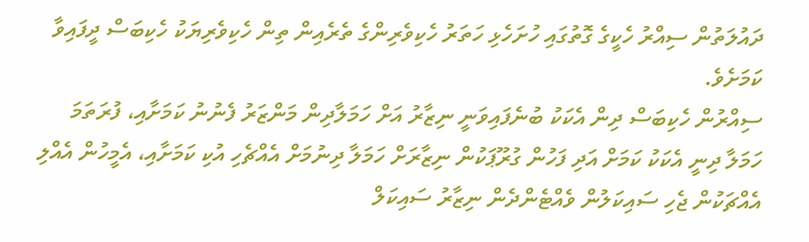ދައުލަތުން ސިއްރު ހެކީގެ ގޮތުގައި ހުށަހެޅި ހަތަރު ހެކިވެރިންގެ ތެރެއިން ތިން ހެކިވެރިޔަކު ހެކިބަސް ދީފައިވާ ކަމަށެވެ.
ސިއްރުން ހެކިބަސް ދިން އެކަކު ބުނެފައިވަނީ ނިޒާރު އަށް ހަމަލާދިން މަންޒަރު ފެނުނު ކަމަށާއި، ފުރަތަމަ ހަމަލާ ދިނީ އެކަކު ކަމަށް އަދި ފަހުން ގުރޫޕަކުން ނިޒާރަށް ހަމަލާ ދިނުމަށް އެއްޗެހި އުކި ކަމަށާއި، އެމީހުން އެއްލި އެއްޗަކުން ޖެހި ސައިކަލުން ވެއްޓެންދެން ނިޒާރު ސައިކަލް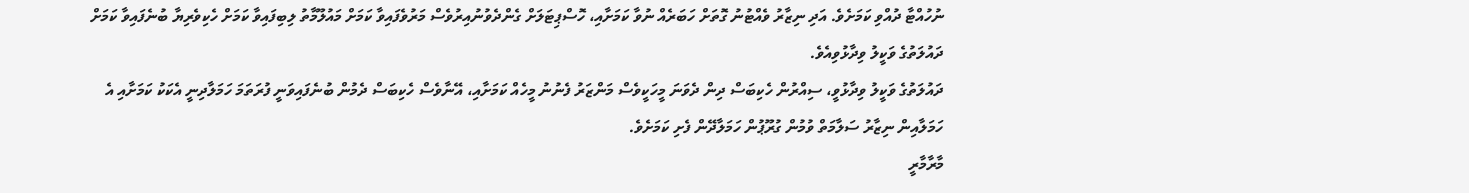ނުހުއްޓާ ދުއްވި ކަމަށެވެ. އަދި ނިޒާރު ވެއްޓުނު ގޮތަށް ހަބަރެއް ނުވާ ކަމަށާއި، ހޮސްޕިޓަލަށް ގެންދެވުނުއިރުވެސް މަރުވެފައިވާ ކަމަށް މައުލޫމާތު ލިބިފައިވާ ކަމަށް ހެކިވެރިޔާ ބުނެފައިވާ ކަމަށް ދައުލަތުގެ ވަކީލު ވިދާޅުވިއެވެ.
ދައުލަތުގެ ވަކީލު ވިދާޅުވީ، ސިއްރުން ހެކިބަސް ދިން ދެވަނަ މީހަކީވެސް މަންޒަރު ފެނުނު މީހެއް ކަމަށާއި، އޭނާވެސް ހެކިބަސް ދެމުން ބުނެފައިވަނީ ފުރަތަމަ ހަމަލާދިނީ އެކަކު ކަމަށާއި އެ ހަމަލާއިން ނިޒާރު ސަލާމަތް ވުމުން ގުރޫޕުން ހަމަލާދޭން ފެށި ކަމަށެވެ.
މާރާމާރީ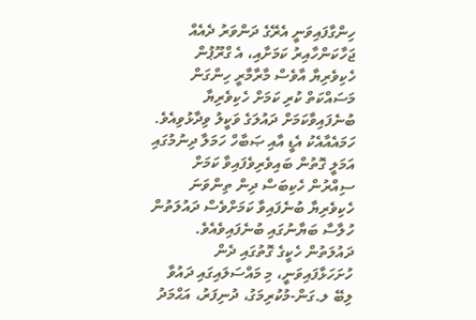ހިންގާފައިވަނީ އެރޭގެ ދަންވަރު ދެއެއް ޖަހާކަންހާއިރު ކަމަށާއި، އެ ގްރޫޕުން ހެކިވެރިޔާ އާވެސް މާރާމާރީ ހިންގަން މަސައްކަތް ކުރި ކަމަށް ހެކިވެރިޔާ ބުނެފައިވާކަމަށް ދައުލަގެ ވަކީލު ވިދާޅުވިއެވެ. ހަމައެއާއެކު އެޑީ އާއި ޞަބާހް ހަމަލާ ދިނުމުގައި އަމަލީ ގޮތުން ބައިވެރިވެފައިވާ ކަމަށް ސިއްރުން ހެކިބަސް ދިން ތިންވަނަ ހެކިވެރިޔާ ބުނެފައިވާ ކަމަށްވެސް ދައުލަތުން ހުލާސާ ބަޔާނުގައި ބުނެފައިވެއެވެ.
ދައުލަތުން ހެކީގެ ގޮތުގައި ދެން ހުށަހަޅާފައިވަނީ، މި މައްސަލައިގައި ދައުވާ ލިބޭ ލ.ގަން-މުކުރިމަގު، ދުނިފަރު، އަޙްމަދު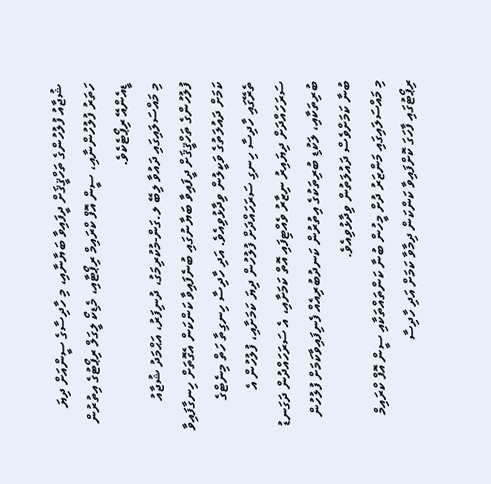ޝުޖާއު ފުލުހުންގެ ތަހްޤީޤަށް ދީފައިވާ ބަޔާނާއި، މި ހާދިސާގެ ސީންއަށް ދިޔަ ހަތަރު ފުލުހުންނާއި، ސީން އޮފް ކްރައިމް ރިޕޯޓާއި، މެޑިކޯ ލީގަލް ރިޕޯޓުގެ އިތުރުން ޑީއެންއޭ ރިޕޯޓެކެވެ.
މި މައްސަލައިގައި ދައުވާ ލިބޭ ލ.ގަން-މުކުރިމަގު، ދުނިފަރު، އަޙްމަދު ޝުޖާއު ފުލުހުންގެ ތަހްޤީޤަށް ދީފައިވާ ބަޔާނުގައި ބުނެފައިވާ ކަންކަން އެގޮތަށް ހިނގާފައިވާ ކަމަށް ދައުލަތުގެ ވަކީލުން ވިދާޅުވިއެވެ. އަދި ހާދިސާ ހިނގިތާ ހަތް މިނެޓްގެ ތެރޭގައި ހާދިސާ ހިނގި ސަރަހައްދަށް ފުލުހުން ދިޔަ ކަމަށާއި، ފުލުހުން އެ ސަރަހައްދަށް ދިޔައިރު ނިޒާރު ވެއްޓިފައި އޮތް ކަމަށާއި، އެ ސަރަހައްދުން ދަގަނޑު ބުރިތަކާއި، ލަކުޑި ބުރިތަކުގެ އިތުރުން ކަނދުބުރިއެއް ފެނިފައިވާކަމަށް ފުލުހުން ބުނާ ކަމަށްވެސް ދައުލަތުން ވިދާޅުވިއެވެ.
މި މައްސަލައިގައި މަންޒަރު ދުށް މީހުން ބުނާ ކަންތައްތަކާއި ސީން އޮފް ކްރައިމް ރިޕޯޓުގައި ފާހަގަ ކޮށްފައިވާ ކަންކަން ދިމާވާ ކަމަށް އަދި ހާދިސާ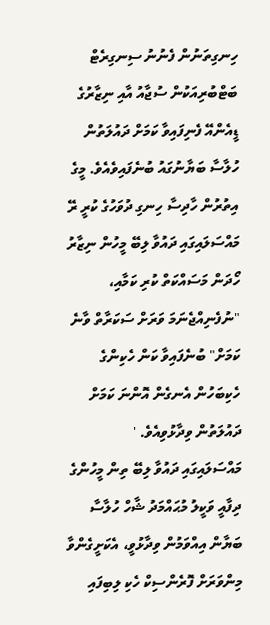ހިނގިތަނުން ފެނުނު ސިނގިރެޓް ބަޓްބުރިއަކުން ސުޖާއު އާއި ނިޒާރުގެ ޑީއެންއޭ ފެނިފައިވާ ކަމަށް ދައުލަތުން ހުލާސާ ބަޔާނުގައު ބުނެފައިވެއެވެ. މީގެ އިތުރުން ހާދިސާ ހިނގި ދުވަހުގެ ކުރީ ރޭ މައްސަލައިގައި ދައުވާ ލިބޭ މީހުން ނިޒާރު ހޯދަން މަސައްކަތް ކުރި ކަމާއި، "ނުފެނިއްޖެނަމަ ވަރަށް ސަކަރާތް ވާނެ ކަމަށް" ބުނެފައިވާ ކަން ހެކިންގެ ހެކިބަހުން އެނގެން އޮންނަ ކަމަށް ދައުލަތުން ވިދާޅުވިއެވެ. '
މައްސަލައިގައި ދައުވާ ލިބޭ ތިން މީހުންގެ ދިފާއީ ވަކީލު މުޙައްމަދު ޝާހް ހުލާސާ ބަޔާން އިއްވަމުން ވިދާޅުވީ، އެކަށީގެންވާ މިންވަރަށް ފޮރެންސިކް ހެކި ލިބިފައި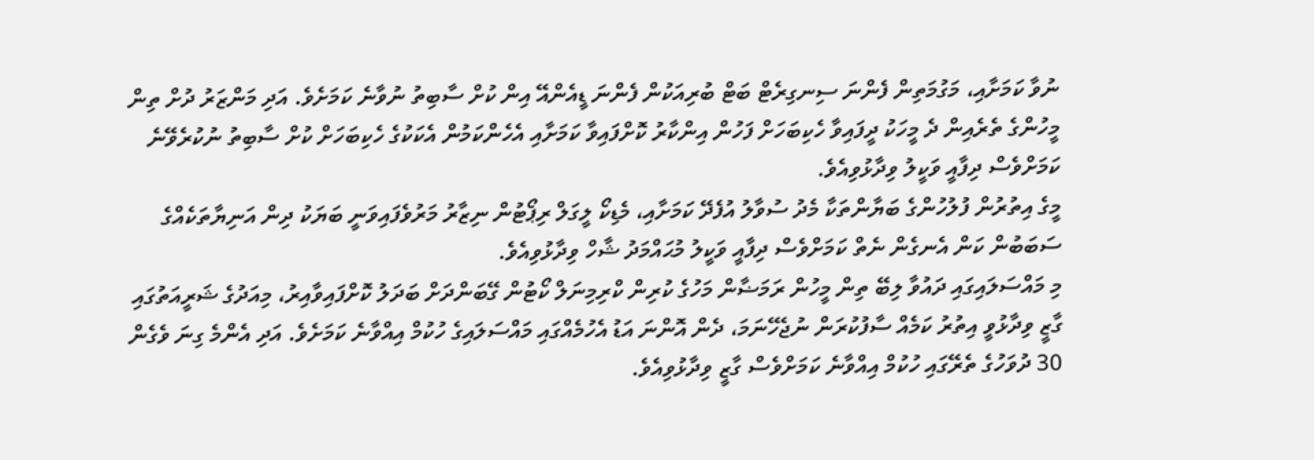ނުވާ ކަމަށާއި، މަގުމަތިން ފެންނަ ސިނގިރެޓް ބަޓް ބުރިއަކުން ފެންނަ ޑީއެންއޭ އިން ކުށް ސާބިތު ނުވާނެ ކަމަށެވެ. އަދި މަންޒަރު ދުށް ތިން މީހުންގެ ތެރެއިން ދެ މީހަކު ދީފައިވާ ހެކިބަހަށް ފަހުން އިންކާރު ކޮށްފައިވާ ކަމަށާއި އެހެންކަމުން އެކަކުގެ ހެކިބަހަށް ކުށް ސާބިތު ނުކުރެވޭނެ ކަމަށްވެސް ދިފާއީ ވަކީލު ވިދާޅުވިއެވެ.
މީގެ އިތުރުން ފުލުހުންގެ ބަޔާންތަކާ މެދު ސުވާލު އުފެދޭ ކަމަށާއި، މެޑިކޯ ލީގަލް ރިޕޯޓުން ނިޒާރު މަރުވެފައިވަނީ ބަޔަކު ދިން އަނިޔާތަކެއްގެ ސަބަބުން ކަން އެނގެން ނެތް ކަމަށްވެސް ދިފާއީ ވަކީލު މުޙައްމަދު ޝާހް ވިދާޅުވިއެވެ.
މި މައްސަލައިގައި ދައުވާ ލިބޭ ތިން މީހުން ރަމަޟާން މަހުގެ ކުރިން ކްރިމިނަލް ކޯޓުން ގޭބަންދަށް ބަދަލު ކޮށްފައިވާއިރު، މިއަދުގެ ޝަރީއަތުގައި ގާޒީ ވިދާޅުވީ އިތުރު ކަމެއް ސާފުކުރަން ނުޖެހޭނަމަ، ދެން އޮންނަ އަޑު އެހުމެއްގައި މައްސަލައިގެ ހުކުމް އިއްވާނެ ކަމަށެވެ. އަދި އެންމެ ގިނަ ވެގެން 30 ދުވަހުގެ ތެރޭގައި ހުކުމް އިއްވާނެ ކަމަށްވެސް ގާޒީ ވިދާޅުވިއެވެ.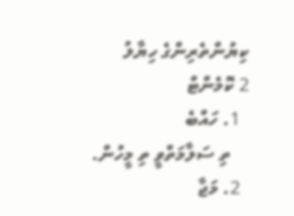ކިޔުންތެރިންގެ ހިޔާލު
2 ކޮމެންޓް
  1. ހައްބެ
    ތި ސަލާމަތްވީ ތި މީހުން.
  2. މަޖާ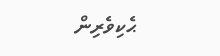ޙެކިވެރިން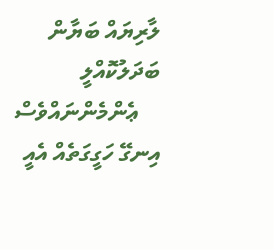ލާރިޔައް ބަޔާން ބަދަލުކޮއްލީ
    ޢެންމެންނައްވެސް އިނގޭ ހަގީގަތެއް އެއީ